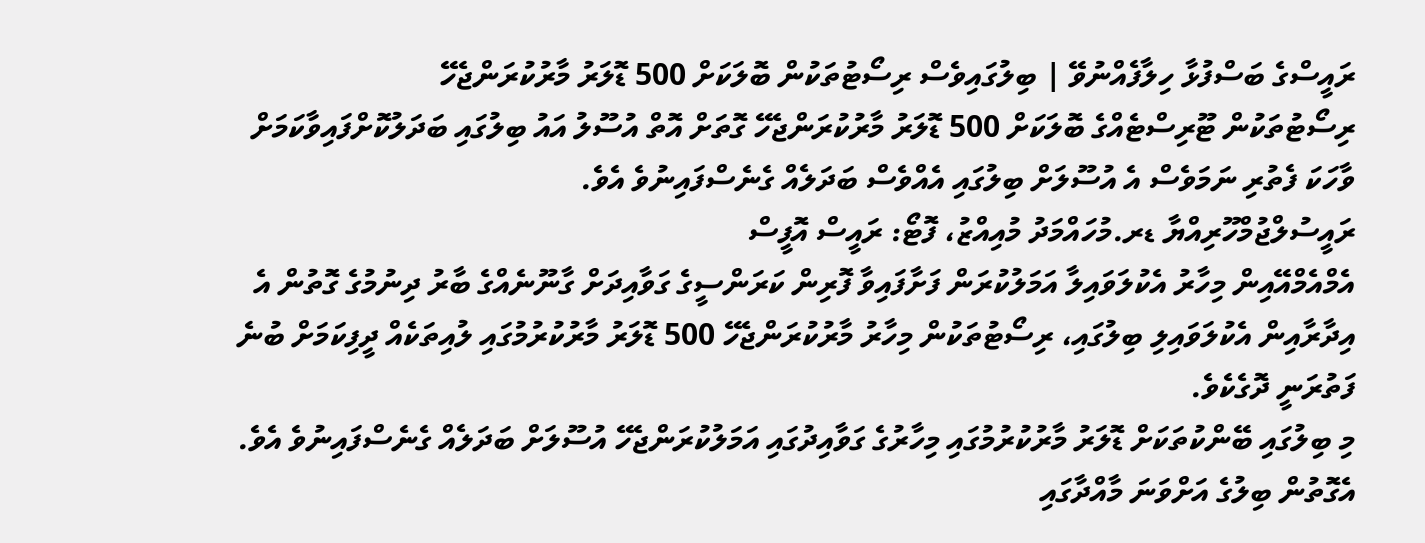ރައީސްގެ ބަސްފުޅާ ހިލާފެއްނުވޭ | ބިލުގައިވެސް ރިސޯޓުތަކުން ބޮލަކަށް 500 ޑޮލަރު މާރުކުރަންޖެހޭ
ރިސޯޓުތަކުން ޓޫރިސްޓެއްގެ ބޮލަކަށް 500 ޑޮލަރު މާރުކުރަންޖެހޭ ގޮތަށް އޮތް އުސޫލު އައު ބިލުގައި ބަދަލުކޮށްފައިވާކަމަށް ވާހަކަ ފެތުރި ނަމަވެސް އެ އުސޫލަށް ބިލުގައި އެއްވެސް ބަދަލެއް ގެނެސްފައިނުވެ އެވެ.
ރައީސުލްޖުމްހޫރިއްޔާ ޑރ.މުހައްމަދު މުއިއްޒު، ފޮޓޯ: ރައީސް އޮފީސް
އެމްއެމްއޭއިން މިހާރު އެކުލަވައިލާ އަމަލުކުރަން ފަށާފައިވާ ފޮރިން ކަރަންސީގެ ގަވާއިދަށް ގާނޫނެއްގެ ބާރު ދިނުމުގެ ގޮތުން އެ އިދާރާއިން އެކުލަވައިލި ބިލުގައި، ރިސޯޓުތަކުން މިހާރު މާރުކުރަންޖެހޭ 500 ޑޮލަރު މާރުކުރުމުގައި ލުއިތަކެއް ދީފިކަމަށް ބުނެ ފަތުރަނީ ދޮގެކެވެ.
މި ބިލުގައި ބޭންކުތަކަށް ޑޮލަރު މާރުކުރުމުގައި މިހާރުގެ ގަވާއިދުގައި އަމަލުކުރަންޖެހޭ އުސޫލަށް ބަދަލެއް ގެނެސްފައިނުވެ އެވެ. އެގޮތުން ބިލުގެ އަށްވަނަ މާއްދާގައި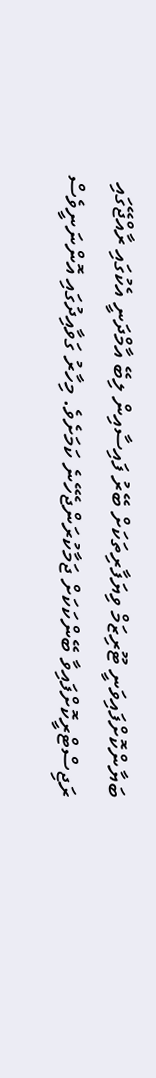ބަޔާންކޮށްފައިވަނީ ޓޫރިޒަމް ވިޔަފާރިތަކަށް ބޭރު ފައިސާއިން ލިބޭ އާމްދަނީ އެކުގައި ރާއްޖޭގައި ރަޖިސްޓްރީކޮށްފައިވާ ބޭންކަކަށް ޖަމާކުރަންޖެހޭނެ ކަމަށެވެ. މިހާރު ގަވާއިދުގައި އޮންނަނީވެސް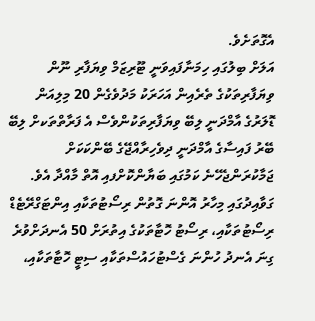އެގޮތަށެވެ.
އަލަށް ބިލުގައި ހިމަނާފައިވަނީ ޓޫރިޒަމް ވިޔަފާރި ނޫން ވިޔަފާރިތަކުގެ ތެރެއިން އަހަރަކު މަދުވެގެން 20 މިލިއަން ޑޮލަރުގެ އާމްދަނީ ލިބޭ ވިޔަފާރިތަކުންވެސް އެ ފަރާތްތަކށް ލިބޭ ބޭރު ފައިސާގެ އާމްދަނީ ދިވެހިރާއްޖޭގެ ބޭންކަކަށް ޖަމާކުރަންޖެހޭނެ ކަމުގައި ބަޔާންކޮށްފއި އޮތް މާއްދާ އެވެ.
ގަވާއިދުގައި މިހާރު އޮންނަ ގޮތުން ރިސޯޓުތަކާއި އިންޓަގްރޭޓެޑް ރިސޯޓުތަކާއި، ރިސޯޓު ހޮޓާތަކުގެ އިތުރަށް 50 އެނދަށްވުރެ ގިނަ އެނދު ހުންނަ ގެސްޓުހައުސްތަކާއި ސިޓީ ހޮޓާތަކާއި،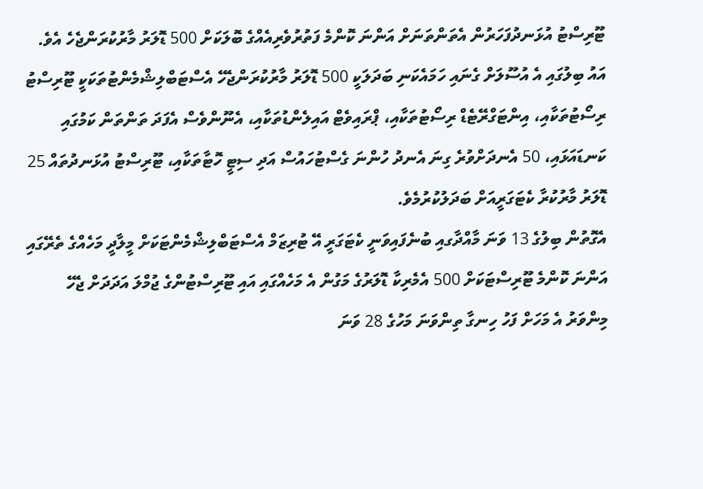ޓޫރިސްޓު އުޅަނދުފަހަރުން އެތަންތަނަށް އަންނަ ކޮންމެ ފަތުރުވެރިއެއްގެ ބޮލަކަށް 500 ޑޮލަރު މާރުކުރަންޖެހެ އެވެ.
އައު ބިލުގައި އެ އުސޫލަށް ގެނައި ހަމައެކަނި ބަދަލަކީ 500 ޑޮލަރު މާރުކުރަންޖެހޭ އެސްޓަބްލިޝްމެންޓުތަކަކީ ޓޫރިސްޓު ރިސޯޓުތަކާއި، އިންޓަގްރޭޓެޑް ރިސޯޓުތަކާއި، ޕްރައިވެޓް އައިލެންޑުތަކާއި، އެނޫންވެސް އެފަދަ ތަންތަން ކަމުގައި ކަނޑައަޅައި، 50 އެނދަށްވުރެ ގިނަ އެނދު ހުންނަ ގެސްޓުހައުސް އަދި ސިޓީ ހޮޓާތަކާއި، ޓޫރިސްޓު އުޅަނދުތައް 25 ޑޮލަރު މާރުކުރާ ކެޓަގަރީއަށް ބަދަލުކުރުމެވެ.
އެގޮތުން ބިލުގެ 13 ވަނަ މާއްދާގއި ބުނެފައިވަނީ ކެޓަގަރީ އޭ ޓުރިޒަމް އެސްޓަބްލިޝްމެންޓަކަށް މީލާދީ މަހެއްގެ ތެރޭގައި އަންނަ ކޮންމެ ޓޫރިސްޓަކަށް 500 އެމެރިކާ ޑޮލަރުގެ މަގުން އެ މަހެއްގައި އައި ޓޫރިސްޓުންގެ ޖުމްލަ އަދަދަށް ޖެހޭ މިންވަރު އެ މަހަށް ފަހު ހިނގާ ތިންވަނަ މަހުގެ 28 ވަނަ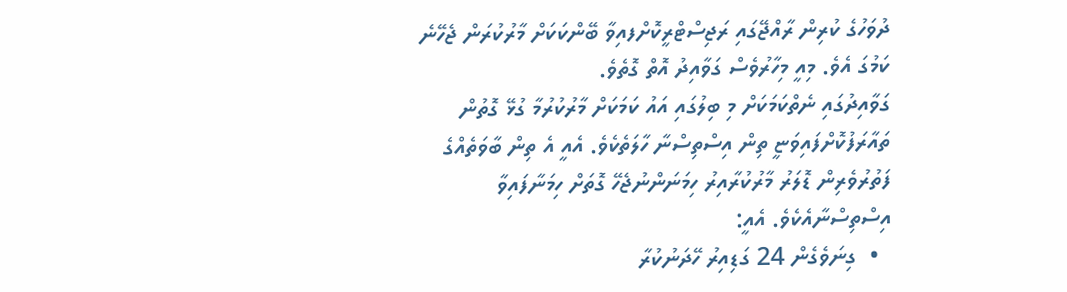ދުވަހުގެ ކުރިން ރާއްޖޭގައި ރަޖިސްޓްރީކޮށްފއިވާ ބޭންކަކަށް މާރުކުރަން ޖެހޭނެ ކަމުގަ އެވެ. މިއީ މިހާރުވެސް ގަވާއިދު އޮތް ގޮތެވެ.
ގަވާއިދުގައި ނެތްކަމަކަށް މި ބިލުގައި އައު ކަމަކަށް މާރުކުރުމާ ގުޅޭ ގޮތުން ތައާރަފުކޮށްފައިވަޏީ ތިން އިސްތިސްނާ ހާލަތެކެވެ. އެއީ އެ ތިން ބާވަތެއްގެ ފަތުރުވެރިން ޑޮލަރު މާރުކުރާއިރު ހިމަނަންނުޖެހޭ ގޮތަށް ހިމަނާފައިވާ އިސްތިސްނާއެކެވެ. އެއީ:
  •  ގިނަވެގެން 24 ގަޑިއިރު ހޭދަނުކުރާ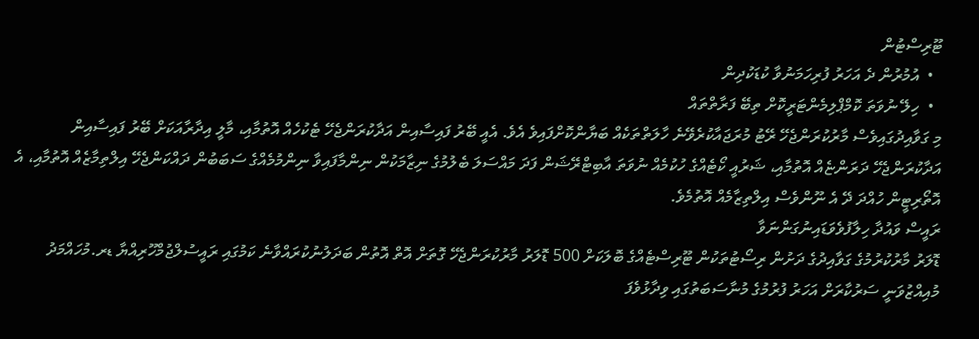ޓޫރިސްޓުން
  •  އުމުރުން ދެ އަހަރު ފުރިހަމަނުވާ ކުޑަކުދިން
  •  ހިލޭ ނުވަތަ ކޮމްޕްލިމެންޓަރީކޮށް ތިބޭ ފަރާތްތައް
މި ގަވާއިދުގައިވެސް މާރުކުރަންޖެހޭ ރޭޓު މުރަޖައާކުރެވޭނެ ހާލަތްތަކެއް ބަޔާންކޮށްފައިވެ އެވެ. އެއީ ބޭރު ފައިސާއިން އަދާކުރަންޖެހޭ ޓެކުހެއް އޮތުމާއި، މާލީ އިދާރާއަކަށް ބޭރު ފައިސާއިން އަދާކުރަންޖެހޭ ދަރަންޏެއް އޮތުމާއި، ޝަރުއީ ކޯޓެއްގެ ހުކުމެއް ނުވަތަ އާބިޓްރޭޝަން ފަދަ މައްސަލަ ބެލުމުގެ ނިޒާމަކުން ނިންމާފައިވާ ނިންމުމެއްގެ ސަބަބުން ދައްކަންޖެހޭ އިލްތިމާޒެއް އޮތުމާއި، އެ އޮތޯރިޓީން ހުއްދަ ދޭ އެ ނޫންވެސް އިލްތިޒާމެއް އޮތުމެވެ.
ރައީސް ވައުދާ ހިލާފުވެވަޑައިނުގަންނަވާ
ޑޮލަރު މާރުކުރުމުގެ ގަވާއިދުގެ ދަށުން ރިސޯޓުތަކުން ޓޫރިސްޓެއްގެ ބޮލަކަށް 500 ޑޮލަރު މާރުކުރަންޖެހޭ ގޮތަށް އޮތް އޮތުން ބަދަލުނުކުރައްވާނެ ކަމުގައި ރައީސުލްޖުމްހޫރިއްޔާ ޑރ.މުހައްމަދު މުއިއްޒުވަނީ ސަރުކާރަށް އަހަރު ފުރުމުގެ މުނާސަބަތުގައި ވިދާޅުވެފަ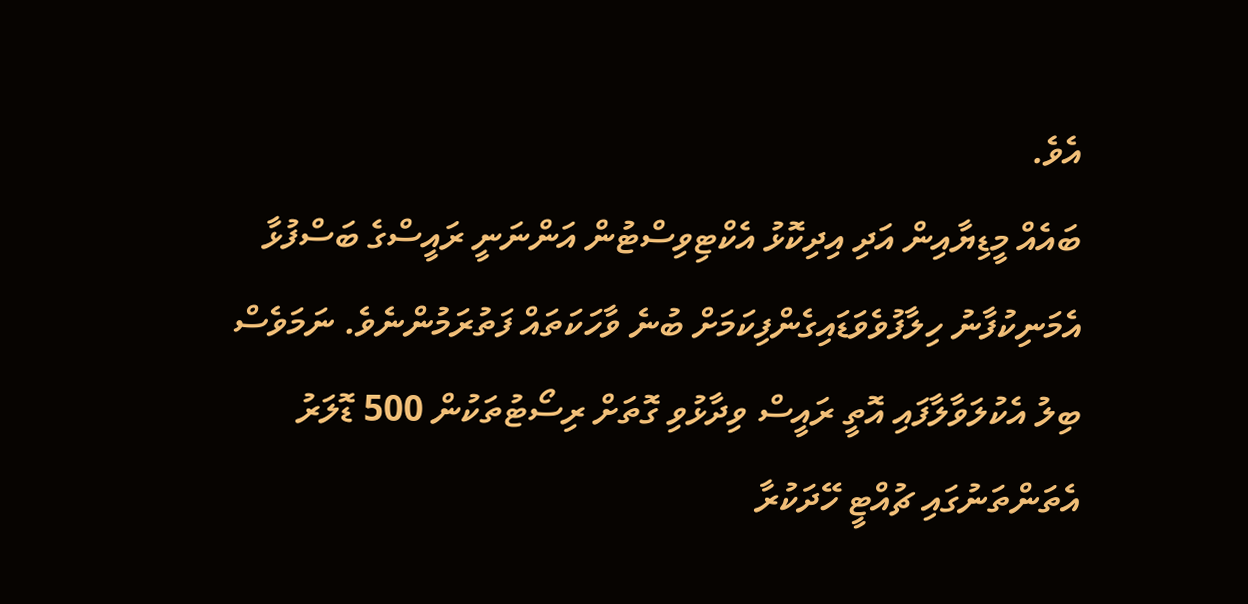އެވެ.
ބައެއް މީޑިޔާއިން އަދި އިދިކޮޅު އެކްޓިވިސްޓުން އަންނަނީ ރައީސްގެ ބަސްފުޅާ އެމަނިކުފާނު ހިލާފުވެވަޑައިގެންފިކަމަށް ބުނެ ވާހަކަތައް ފަތުރަމުންނެވެ. ނަމަވެސް ބިލު އެކުލަވާލާފައި އޮތީ ރައީސް ވިދާޅުވި ގޮތަށް ރިސޯޓުތަކުން 500 ޑޮލަރު އެތަންތަނުގައި ޗުއްޓީ ހޭދަކުރާ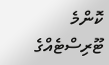ކޮންމެ ޓޫރިސްޓެއްގެ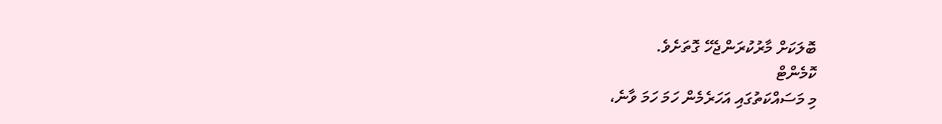ބޮލަކަށް މާރުކުރަންޖެހޭ ގޮތަށެވެ.
ކޮމެންޓް
މި މަސައްކަތުގައި އަހަރެމެން ހަމަ ހަމަ ވާނެ،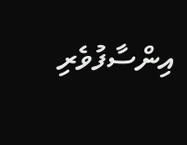އިންސާފުވެރި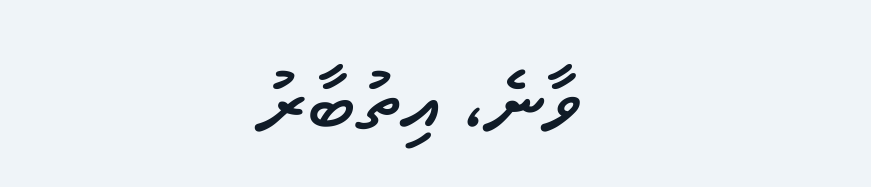ވާނެ، އިތުބާރު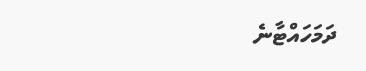ދަމަހައްޓާނެ